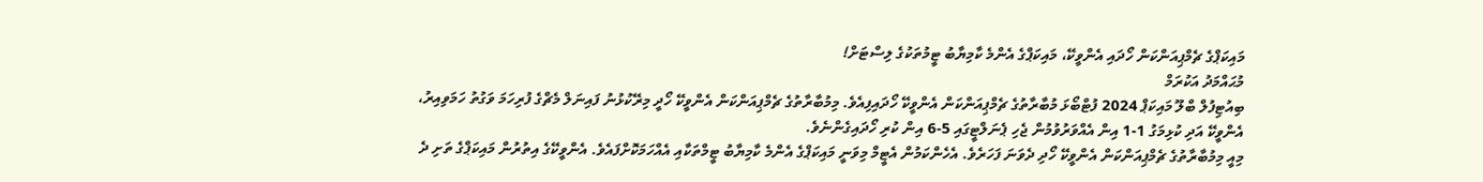މައިކަޕްގެ ޗެމްޕިއަންކަން ހޯދައި އެންވީކޭ، މައިކަޕްގެ އެންމެ ކާމިޔާބު ޓީމުތަކުގެ ލިސްޓަށް!
މުޙައްމަދު އަކުރަމް
ބިއުޓިފުލް ބްލޫ މައިކަޕް 2024 ފުޓްބޯޅަ މުބާރާތުގެ ޗެމްޕިއަންކަން އެންވީކޭ ހޯދައިފިއެވެ. މިމުބާރާތުގެ ޗެމްޕިއަންކަން އެންވީކޭ ހޯދީ މިރޭކުޅުނު ފައިނަލް މެޗްގެ ފުރިހަމަ ވަގުތު ހަމަވިއިރު، އެންވީކޭ އަދި ކުޅިމަގު 1-1 އިން އެއްވަރުވުމުން ޖެހި ޕެނަލްޓީގައި 5-6 އިން ކުރި ހޯދައިގެންނެވެ.
މިއީ މިމުބާރާތުގެ ޗެމްޕިއަންކަން އެންވީކޭ ހޯދި ދެވަނަ ފަހަރެވެ. އެހެންކަމުން އެޓީމް މިވަނީ މައިކަޕްގެ އެންމެ ކާމިޔާބު ޓީމްތަކާއި އެއްހަމަކޮށްފައެވެ. އެންވީކޭގެ އިތުރުން މައިކަޕްގެ ތަށި ދެ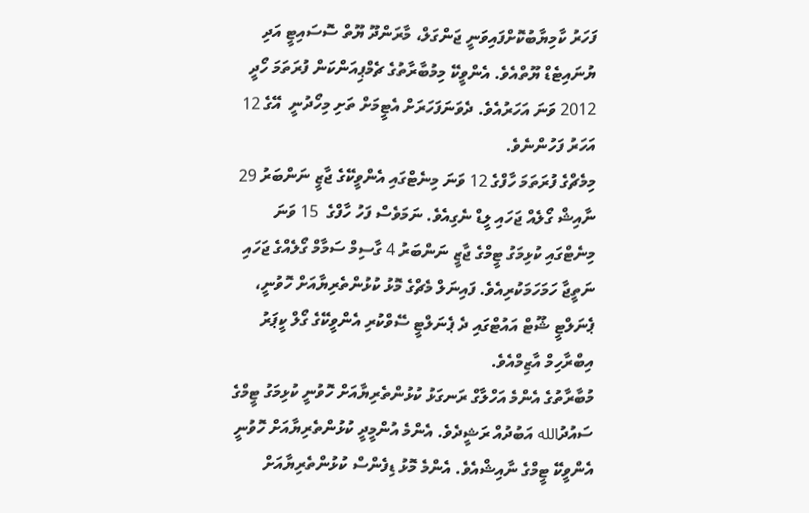ފަހަރު ކާމިޔާބުކޮށްފައިވަނީ ޖަންގަލް، މާރަންދޫ ޔޫތް ސޮސައިޓީ އަދި ޔުނައިޓެޑް ޔޫތްއެވެ. އެންވީކޭ މިމުބާރާތުގެ ޗެމްޕިއަންކަން ފުރަތަމަ ހޯދީ 2012 ވަނަ އަހަރުއެވެ. ދެވަނަފަހަރަށް އެޓީމަށް ތަށި މިހޯދުނީ  އޭގެ 12 އަހަރު ފަހުންނެވެ.
މިމެޗްގެ ފުރަތަމަ ހާފްގެ 12 ވަނަ މިނެޓްގައި އެންވީކޭގެ ޖާޒީ ނަންބަރު 29 ނާއިޝް ގޯލެއް ޖަހައި ލީޑް ނެގިއެވެ. ނަމަވެސް ފަހު ހާފްގެ  15 ވަނަ މިނެޓްގައި ކުޅިމަގު ޓީމްގެ ޖާޒީ ނަންބަރު 4 ގާސިމް ސަމާމް ގޯލެއްގެ ޖަހައި ނަތީޖާ ހަމަހަމަކުރިއެވެ. ފައިނަލް މެޗްގެ މޮޅު ކުޅުންތެރިޔާއަށް ހޮވުނީ، ޕެނަލްޓީ ޝޫޓް އައުޓްގައި ދެ ޕެނަލްޓީ ސޭވްކުރި އެންވީކޭގެ ގޯލް ކީޕަރު އިބްރާހިމް އާޒިމްއެވެ.
މުބާރާތުގެ އެންމެ އަހްލާގް ރަނގަޅު ކުޅުންތެރިޔާއަށް ހޮވުނީ ކުޅިމަގު ޓީމްގެ ސައުދުالله އަބުދުއް ރަޝީދެވެ. އެންމެ އުންމީދީ ކުޅުންތެރިޔާއަށް ހޮވުނީ އެންވީކޭ ޓީމްގެ ނާއިޝްއެވެ. އެންމެ މޮޅު ޑިފެންސް ކުޅުންތެރިޔާއަށް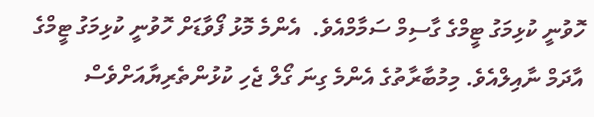ހޮވުނީ ކުޅިމަގު ޓީމްގެ ގާސިމް ސަމާމްއެވެ.  އެންމެ މޮޅު ފޯވާޑަށް ހޮވުނީ ކުޅިމަގު ޓީމްގެ އާދަމް ނާއިލްއެވެ. މިމުބާރާތުގެ އެންމެ ގިނަ ގޯލް ޖެހި ކުޅުންތެރިޔާއަށްވެސް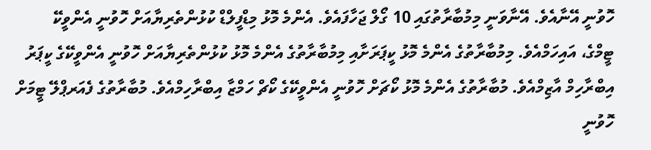ހޮވުނީ އޭނާއެވެ. އޭނާވަނީ މިމުބާރާތުގައި 10 ގޯލް ޖަހާފައެވެ. އެންމެ މޮޅު މިޑްފީލްޑް ކުޅުންތެރިޔާއަށް ހޮވުނީ އެންވީކޭ ޓީމްގެ، އައިހަމްއެވެ. މިމުބާރާތުގެ އެންމެ މޮޅު ކީޕަރަށާއި މިމުބާރާތުގެ އެންމެ މޮޅު ކުޅުންތެރިޔާއަށް ހޮވުނީ އެންވީކޭގެ ކީޕަރު އިބްރާހިމް އާޒިމްއެވެ. މުބާރާތުގެ އެންމެ މޮޅު ކޯޗަށް ހޮވުނީ އެންވީކޭގެ ކޯޗް ހަމްޒާ އިބްރާހިމްއެވެ. މުބާރާތުގެ ފެއަރޕްލޭ ޓީމަށް ހޮވުނީ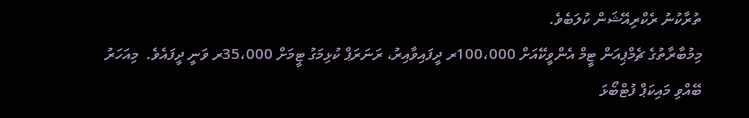ތުރާކުނު ރެކްރިއޭޝަން ކުލަބެވެ.
މިމުބާރާތުގެ ޗެމްޕިއަން ޓީމް އެންވީކޭއަށް 100،000ރ ދީފައިވާއިރު، ރަނަރަޕް ކުޅިމަގު ޓީމަށް 35،000ރ ވަނީ ދީފައެވެ.  މިއަހަރު ބޭއްވި މައިކަޕް ފުޓްބޯޅަ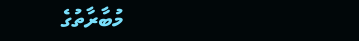މުބާރާތުގެ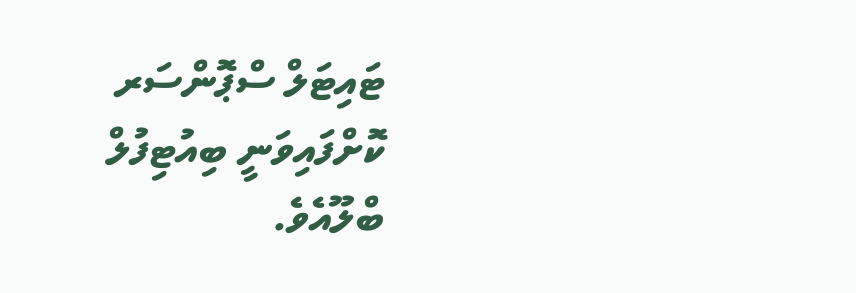ޓައިޓަލް ސްޕޮންސަރ ކޮށްފައިވަނީ ބިއުޓިފުލް ބްލޫއެވެ.